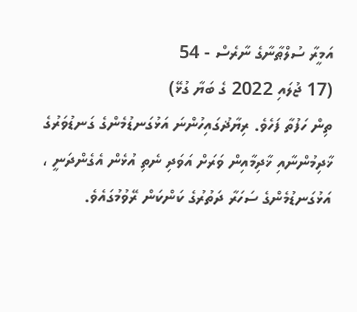އަމީރާ ސުލްޠާނާގެ ނާރެސް - 54
(17 ޖުލައި 2022 ގެ ބަޔާ ގުޅޭ)
ތިން ހަފުތާ ފަހެވެ. ރިޔާޛުގައިހުންނަ އަޅުގަނޑުމެންގެ ގަނޑުވަރުގެ ޚާދިމުންނާއި ޚާދިމާއިން ވަރަށް އަވަދި ނެތި އުޅެން އެގެންދަނީ ، އަޅުގަނޑުމެންގެ ސަހަރާ ދަތުރުގެ ކަންކަން ރޭވުމުގައެވެ.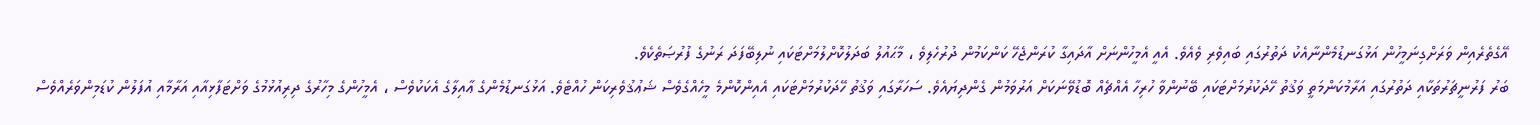އޭގެތެރެއިން ވަރަށްގިނަމީހުން އަޅުގަނޑުމެންނާއެކު ދަތުރުގައި ބައިވެރި ވެއެވެ. އެއީ އެމީހުންނަށް އާދައިގާ ކުރަންޖެހޭ ކަންކަމުން ދުރުހެލިވެ ، މާޙައުލު ބަދަލުކޮށްލުމަށްޓަކައި ނުލިބޭފަދަ ރަނުގެ ފުރުޞަތެކެވެ.
ބަރު ފަރުނީޗަރުތަކާއި ދަތުރުގައި އަރާމުކަންމަތީ ވަޤުތު ހޭދަކުރުމަށްޓަކައި ބޭނުންވާ ހުރިހާ އެއްޗެއް ބޮޑުވޭނަކަށް އަރުވަމުން ގެންދިޔައެވެ. ސަހަރާގައި ވަޤުތު ހޭދަކުރުމަށްޓަކައި އެއިންކޮންމެ މީހެއްގެވެސް ޝަޢުޤުވެރިކަން ހުއްޓެވެ. އަޅުގަނޑުމެންގެ ޢާއިލާގެ އެކަކުވެސް ، އެމީހުންގެ މިހާރުގެ ދިރިއުޅުމުގެ ވަށްޓަފާޅިއާއި އަރާމާއި އުފަލުން ކުޑަމިންވަރެއްވެސް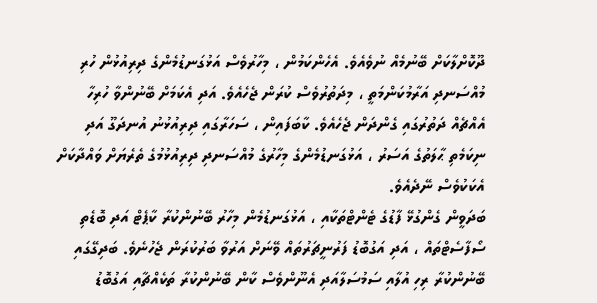ދޫކޮށްލާކަށް ބޭނުމެއް ނުވެއެވެ. އެހެންކަމުން ، މިހާރުވެސް އަޅުގަނޑުމެންގެ ދިރިއުޅުން ހުރި މުއްސަނދި އަރާމުކަންމަތީ ، މިދަތުރުވެސް ކުރަން ޖެހެއެވެ. އަދި އެކަމަށް ބޭނުންވާ ހުރިހާ އެއްޗެއް ދަތުރުގައި ގެންދަން ޖެހެއެވެ. ކާބަފައިން ، ސަހަރާގައި ދިރިއުޅުނު އުނދަގޫ އަދި ނިކަމެތި ޙާލަތުގެ އަސަރު ، އަޅުގަނޑުމެންގެ މިހާރުގެ މުއްސަނދި ދިރިއުޅުމުގެ ތެރެޔަށް ވައްދާކަށް އެކަކުވެސް ނޭދެއެވެ.
ބަދަވީން ގެންގުޅޭ ފާޑުގެ ޓެންޓްތަކާއި ، އަޅުގަނޑުމެން މިހާރު ބޭނުންކުރާ ކާޕެޓް އަދި ބޮޑެތި ސޯފާސެޓްތައް ، އަދި އަގުބޮޑު ފަރުނީޗަރުތައް ވޭނަށް އަރުވާ ބަރުކުރަން ޖެހުނެވެ. ބަދިގޭގައި ބޭނުންކުރާ ރިހި އުލާއި ސަމުސަލާއަދި އެނޫންވެސް ކާން ބޭނުންކުރާ ތަކެއްޗާއި އަގުބޮޑު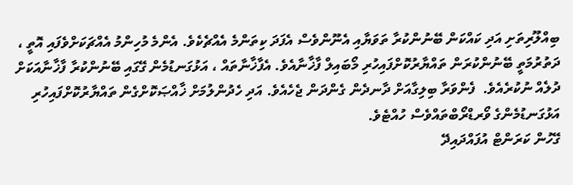ބިއްލޫރިތަށި އަދި ކައްކަން ބޭނުންކުރާ ތަވަޔާއި އެނޫންވެސް އެފަދަ ކިތަންމެ އެއްޗެކެވެ. އެންމެ މުހިންމު އެއްޗަކަށްވެފައި އޮތީ ، ދަތުރުމަތީ ބޭނުންކުރަން ތައްޔާރުކޮށްފައިހުރި މޯބައިލް ފާޚާނާއެވެ. އެފާޚާނާތައް ، އަޅުގަނޑުމެން ގޭގައި ބޭނުންކުރާ ފާޚާނާއަކަށް ދުލެއް ނުކުރެއެވެ.  ފެންވަރާ ބިލިގާއަށް ދާނދެން ގެންދަން ޖެހެއެވެ. އަދި ހެދުންލުމަށް ޚާއްޞަކޮށްގެން ތައްޔާރުކޮށްފައިހުރި އަޅުގަނޑުމެންގެ ވޯރޑްރޯބްތައްވެސް ހުއްޓެވެ.
ގޭހުން ކަރަންޓް އުފައްދައިދޭ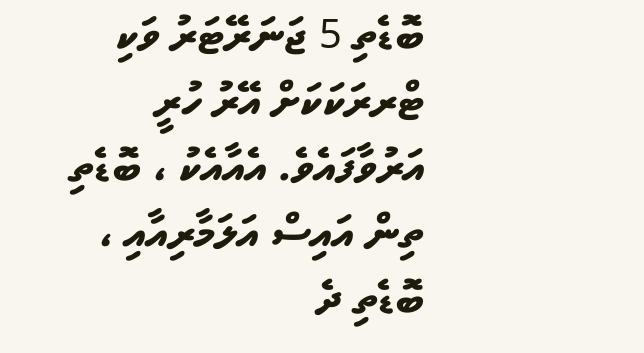ބޮޑެތި 5 ޖަނަރޭޓަރު ވަކި ޓްރރަކަކަށް އޭރު ހުރީ އަރުވާފައެވެ. އެއާއެކު ، ބޮޑެތި ތިން އައިސް އަލަމާރިއާއި ، ބޮޑެތި ދެ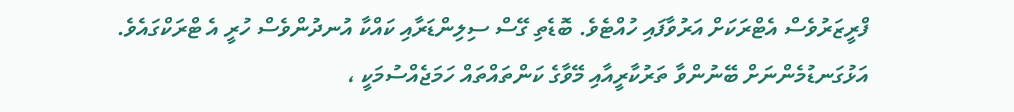ފްރީޒަރުވެސް އެޓްރަކަށް އަރުވާފައި ހުއްޓެވެ. ބޮޑެތި ގޭސް ސިލިންޑަރާއި ކައްކާ އުނދުންވެސް ހުރީ އެ ޓްރަކްގައެވެ.
އަޅުގަނޑުމެންނަށް ބޭނުންވާ ތަރުކާރީއާއި މޭވާގެ ކަންތައްތައް ހަމަޖެއްސުމަކީ ،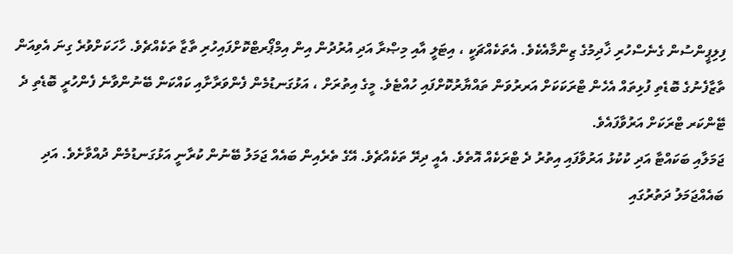ފިލިޕީންސުން ގެނެސްހުރި ޚާދިމުގެ ޒިންމާއެކެވެ. އެތަކެއްޗަކީ ، އިޓަލީ އާއި މިޞްރާ އަދި އުރުދުން އިން އިމްޕޯރޓްކޮށްފައިހުރި ތާޒާ ތަކެއްޗެވެ. ހާހަކަށްވުރެ ގިނަ އެވިއަން ތާޒާފެނުގެ ބޮޑެތި ފުޅިތައް އެހެން ޓްރަކަކަށް އަރރުވަން ތައްޔާރުކޮށްފައި ހުއްޓެވެ. މީގެ އިތުރަށް ، އަޅުގަނޑުމެން ފެންވަރާށާއި ކައްކަން ބޭނުންވާނެ ފެންހުރީ ބޮޑެތި ދެ ޓޭންކަރ ޓްރަކަށް އަރުވާފައެވެ.
ޖަމަލާއި ބަކައްޓާ އަދި ކުކުޅު އަރުވާފައި އިތުރު ދެ ޓްރަކެއް އޮތެވެ. އެއީ ދިރޭ ތަކެއްޗެވެ. އޭގެ ތެރެއިން ބައެއް ޖަމަލު ބޭނުން ކުރާނީ އަޅުގަނޑުމެން ދުއްވާށެވެ. އަދި ބައެއްޖަމަލު ދަތުރުގައި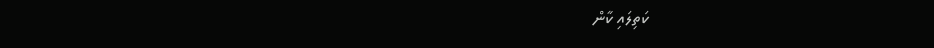ކަތިލައި ކާން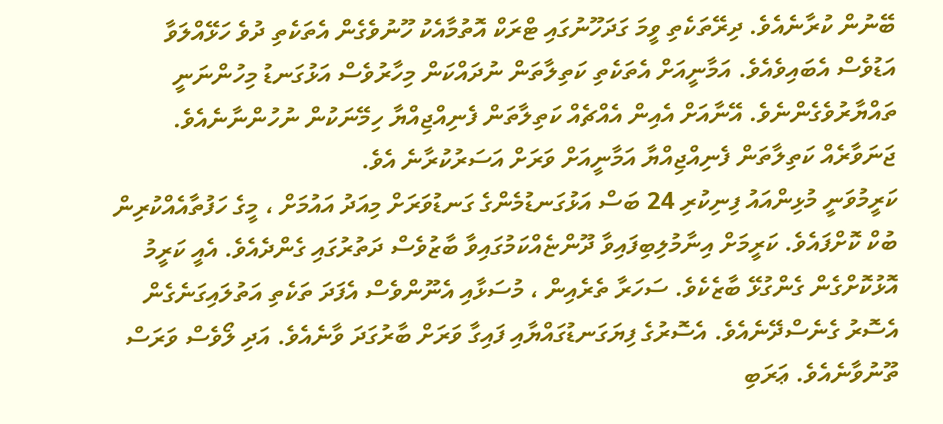ބޭނުން ކުރާނެއެވެ. ދިރޭތަކެތި ވީމަ ގަދަހޫނުގައި ޓްރަކް އޮތުމާއެކު ހޫނުވެގެން އެތަކެތި ދުވެ ހަޅޭއްލަވާ އަޑުވެސް އެބައިވެއެވެ. އަމާނީއަށް އެތަކެތި ކަތިލާތަން ނުދައްކަން މިހާރުވެސް އަޅުގަނޑު މިހުންނަނީ ތައްޔާރުވެގެންނެވެ. އޭނާއަށް އެއިން އެއްޗެއް ކަތިލާތަން ފެނިއްޖިއްޔާ ހިމޭނަކުން ނުހުންނާނެއެވެ. ޖަނަވާރެއް ކަތިލާތަން ފެނިއްޖިއްޔާ އަމާނީއަށް ވަރަށް އަސަރުކުރާނެ އެވެ.
ކަރީމުވަނީ މުޅިންއައު ފިނިކުރި 24 ބަސް އަޅުގަނޑުމެންގެ ގަނޑުވަރަށް މިއަދު އައުމަށް ، މީގެ ހަފުތާއެއްކުރިން ބުކް ކޮށްފައެވެ. ކަރީމަށް އިނާމުލިބިފައިވާ ދޫންޏެއްކަމުގައިވާ ބާޒުވެސް ދަތުރުގައި ގެންދެއެވެ. އެއީ ކަރީމު އޮޅުކޮށްގެން ގެންގުޅޭ ބާޒެކެވެ. ސަހަރާ ތެރެއިން ، މުސަޅާއި އެނޫންވެސް އެފަދަ ތަކެތި އަތުލައިގަނެގެން އެސޮރު ގެނެސްދޭނެއެވެ. އެސޮރުގެ ފިޔަގަނޑުގައްޔާއި ފައިގާ ވަރަށް ބާރުގަދަ ވާނެއެވެ. އަދި ލޯވެސް ވަރަސް ތޫނުވާނެއެވެ. ޢަރަބި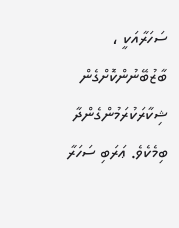ސަހަރާއަކީ ، ބާޒުބޭނުންކޮށްގެން ޝިކާރަކުރަމުންގެންދާ ބިމެކެވެ. ޢަރަބި ސަހަރާ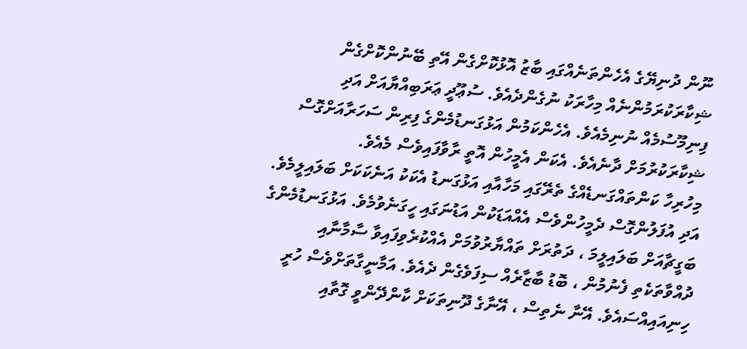ނޫން ދުނިޔޭގެ އެހެންތަނެއްގައި ބާޒު އޮޅުކޮށްގެން އޭތި ބޭނުންކޮށްގެން ޝިކާރަކުރަމުންނެއް މިހާރަކު ނުގެންދެއެވެ. ސުޢޫދީ ޢަރަބިއްޔާއަށް އަދި ފިނިމޫސުމެއް ނުނިމެއެވެ. އެހެންކަމުން އަޅުގަނޑުމެންގެ ފިރިން ސަހަރާއަށްގޮސް ޝިކާރަކުރުމަށް ދާނެއެވެ. އެކަން އެމީހުން އޮތީ ރާވާފައިވެސް މެއެވެ.
މިހުރިހާ ކަންތައްގަނޑެއްގެ ތެރޭގައި މަހާއާއި އަޅުގަނޑު އެކަކު އަނެކަކަށް ބަލައިލީމެވެ. އަދި އުފަލުންގޮސް ދެމީހުންވެސް އެއްއަޑަކުން އަޑުނަގައި ހީގަނެވުމެވެ. އަޅުގަނޑުމެންގެ ބަގީޗާއަށް ބަލައިލީމަ ، ދަތުރަށް ތައްޔާރުވުމަށް އެއްކުރެވިފައިވާ ސާމާނާއި ދުއްވާތަކެތި ފެނުމުން ، ބޮޑު ބާޒާރެއް ސިފަވެގެން ދެއެވެ. އަމާނީގާތަށްވެސް ހުރީ ހިނިއައިއްސައެވެ. އޭނާ ނެތިސް ، އޭނާގެ ދޫނިތަކަށް ކާންދޭންވީ ގޮތާއި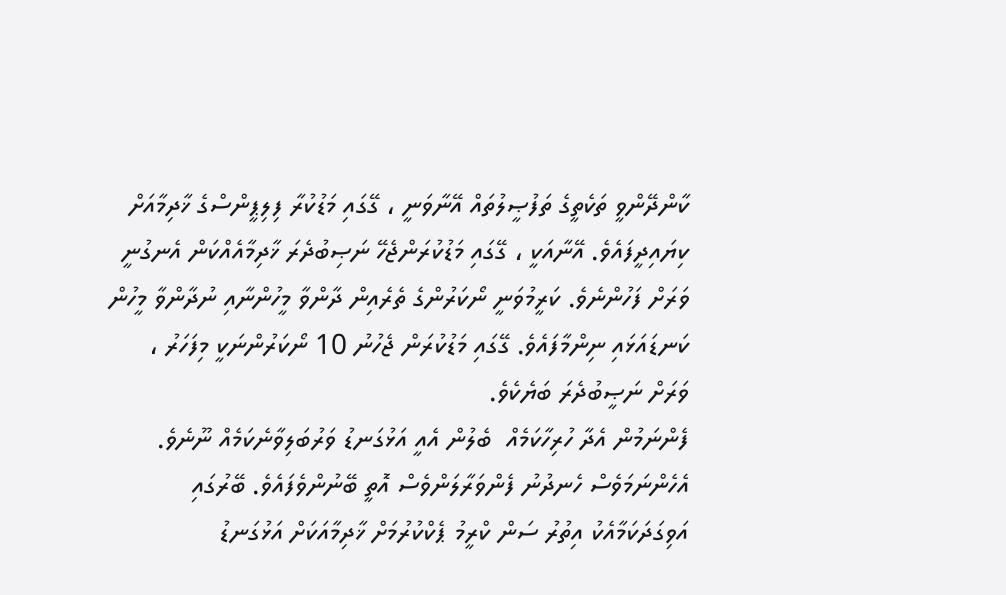ކާންދޭންވީ ތަކެތީގެ ތަފުޞީލުތައް އޭނާވަނީ ، ގޭގައި މަޑުކުރާ ފިލިޕީންސްގެ ޚާދިމާއަށް ކިޔައިދީފައެވެ. އޭނާއަކީ ، ގޭގައި މަޑުކުރަންޖެހޭ ނަޞިބުދެރަ ޚާދިމާއެއްކަން އެނގުނީ ވަރަށް ފަހުންނެވެ. ކަރީމުވަނީ ނޯކަރުންގެ ތެރެއިން ދާންވާ މީހުންނާއި ނުދާންވާ މީހުން ކަނޑައަޅައި ނިންމާފައެވެ. ގޭގައި މަޑުކުރަން ޖެހުނު 10 ނޯކަރުންނަކީ މިފަހަރު ، ވަރަށް ނަޞީބުދެރަ ބަޔެކެވެ.
ފެންނަމުން އެދާ ހުރިހާކަމެއް  ބެލުން އެއީ އަޅުގަނޑު ވަރުބަލިވާނެކަމެއް ނޫނެވެ. އެހެންނަމަވެސް ހެނދުނު ފެންވަރާލަންވެސް އޮތީ ބޭނުންވެފައެވެ. ބޭރުގައި އަވިގަދަކަމާއެކު އިތުރު ސަން ކްރީމު ޕެކްކުރުމަށް ޚާދިމާއަކަށް އަޅުގަނޑު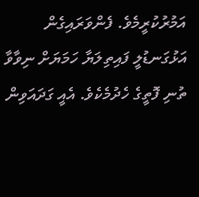އަމުރުކުރީމެވެ. ފެންވަރައިގެން އަޅުގަނޑުލީ ފައިތިލަޔާ ހަމަޔަށް ނިވާވާ ތުނި ފޮތީގެ ހެދުމެކެވެ. އެއީ ގަދައަވިން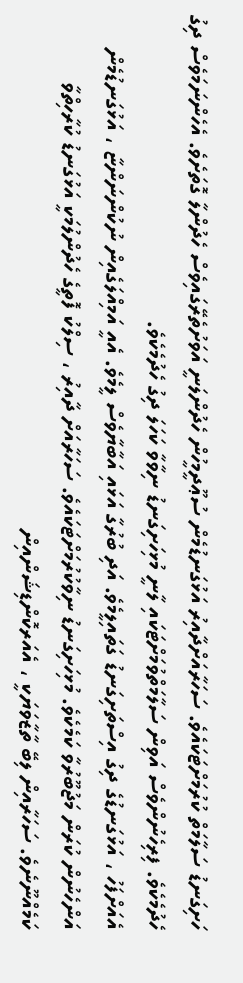ހަށިގަނޑު ސަލާމަތް ކުރުމަށްޓަކައެވެ. ސަހަރާއަށްދާއިރު އަޅުގަނޑުމެން ސުޢޫދީމީހުން ހެދުންލަނީ އަވަށުތެރޭގައިވެސް ހެދުންލާ ގޮތަށެވެ. އެހެންނަމަވެސް ދިގު ހެދުމެކެވެ. ފިރިހެނުންވެސް އަވިން ސަލާމަތްވުމަށްޓަކައި ލާނީ މުޅިހަށިގަނޑު ނިވާވާ ކަހަލަ ދިގު ހެދުމެކެވެ.
އެއަށްފަހު ، އަޅުގަނޑުގެ ދިގު އިސްތަށިގަނޑު ގަތައިލީމެވެ. އަދި ބުރުގާ އަޅައި އަބާޔާވެސް ލީމެވެ. އެއީ އަމިއްލަގެއިން ނުކުންނަންޏާ ، އަޅުގަނޑުމެން އަންހެނުން ކުރަން މަޖުބޫރުވާ ކަމެކެވެ. މުޅިހަށިގަނޑު ނިވާކުރުމަށްޓަކައެވެ. ސަހަރާއަށް ދާއިރު ، ސިލްކު ފޮތީގެ ހެދުންލުމަކީ އަޅުގަނޑު ކުރާހިތްވާ ކަމެއްނޫނެވެ. ސަހަރާއިން ލިބޭ ތާޒާވަޔަކީ ، އެއަރކޮންޑިޝަންއިން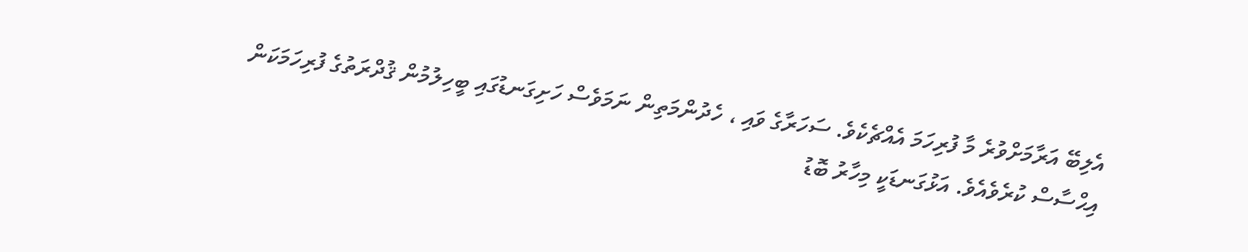އެލިބޭ އަރާމަށްވުރެ މާ ފުރިހަމަ އެއްޗެކެވެ. ސަހަރާގެ ވައި ، ހެދުންމަތިން ނަމަވެސް ހަށިގަނޑުގައި ބީހިލުމުން ޤުދްރަތުގެ ފުރިހަމަކަން އިޙްސާސް ކުރެވެއެވެ. އަޅުގަނޑަކީ މިހާރު ބޮޑު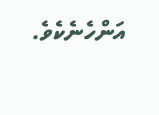އަންހެނެކެވެ.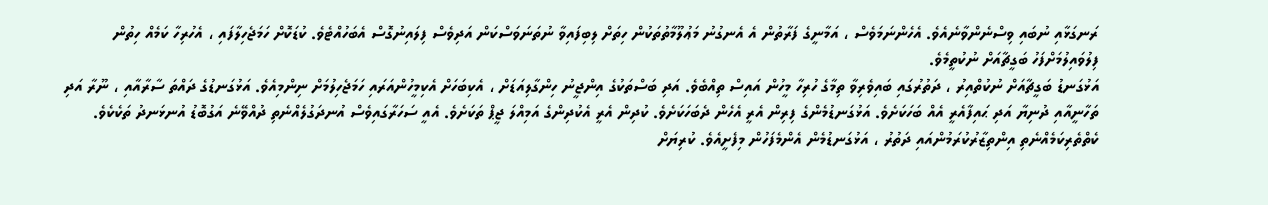ރަނގަޅާއި ނުބައި ވިސްނެންވާނެއެވެ. އެހެންނަމަވެސް ، އަމާނީގެ ފަރާތުން އެ އެނގުނު މަޢުލޫމާތުތަކުން ހިތަށް ލިބިފައިވާ ނުތަނަވަސްކަން އަދިވެސް ފިލައިނުގޮސް އެބަހުއްޓެވެ. ކުޑަކޮށް ހަމަޖެހިލާފައި ، އެހުރިހާ ކަމެއް ހިތުން ފިލުވައިލުމަށްފަހު ބަގީޗާއަށް ނުކުތީމެވެ.
އަޅުގަނޑު ބަގީޗާއަށް ނުކުތްއިރު ، ދަތުރުގައި ބައިވެރިވާ ތިމާގެ ހުރިހާ މީހުން އައިސް ތިއްބެވެ. އަދި ބަސްތަކުގެ އިންޖީނު ހިންގާލިއަޑަށް ، އެކިބަހަށް އެކިމީހުންއަރައި ހަމަޖެހިލުމަށް ނިންމިއެވެ. އަޅުގަނޑުގެ ދައްތަ ސާރާއާއި ، ނޫރާ އަދި ތަހާނީއާއި ދުނިޔާ އަދި ޙައިފާއެރީ އެއް ބަހަކަށެވެ. އަޅުގަނޑުމެންގެ ފިރިން އެރީ އެހެން ދެބަހަކަށެވެ. ކުދިން އެރީ އެކުދިންގެ އަމިއްލަ ޖީޕް ތަކަށެވެ. އެއީ ސަހަރާގައިވެސް އުނދަގުލެއްނެތި ދުއްވޭނެ އަގުބޮޑު އުނޅަނދު ތަކެކެވެ.
ކެތްތެރިކަމެއްނެތި އިންތިޒާރުކުރަމުންއައި ދަތުރު ، އަޅުގަނޑުމެން އެންމެފަހުން މިފެށީއެވެ. ކުރިޔަށް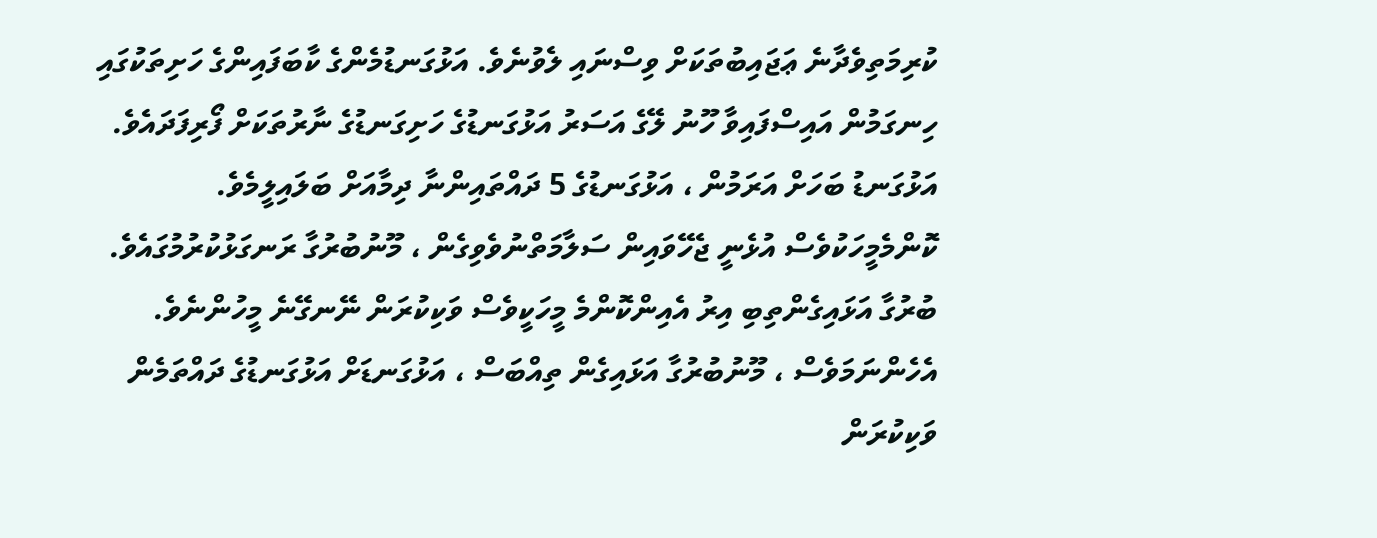ކުރިމަތިވެދާނެ ޢަޖައިބުތަކަށް ވިސްނައި ލެވުނެވެ. އަޅުގަނޑުމެންގެ ކާބަފައިންގެ ހަށިތަކުގައި ހިނގަމުން އައިސްފައިވާ ހޫނު ލޭގެ އަސަރު އަޅުގަނޑުގެ ހަށިގަނޑުގެ ނާރުތަކަށް ފޯރިފަދައެވެ. އަޅުގަނޑު ބަހަށް އަރަމުން ، އަޅުގަނޑުގެ 5 ދައްތައިންނާ ދިމާއަށް ބަލައިލީމެވެ. ކޮންމެމީހަކުވެސް އުޅެނީ ޖެހޭވައިން ސަލާމަތްނުވެވިގެން ، މޫނުބުރުގާ ރަނގަޅުކުރުމުގައެވެ. ބުރުގާ އަޅައިގެންތިބި އިރު އެއިންކޮންމެ މީހަކީވެސް ވަކިކުރަން ނޭނގޭނެ މީހުންނެވެ. އެހެންނަމަވެސް ، މޫނުބުރުގާ އަޅައިގެން ތިއްބަސް ، އަޅުގަނޑަށް އަޅުގަނޑުގެ ދައްތަމެން ވަކިކުރަން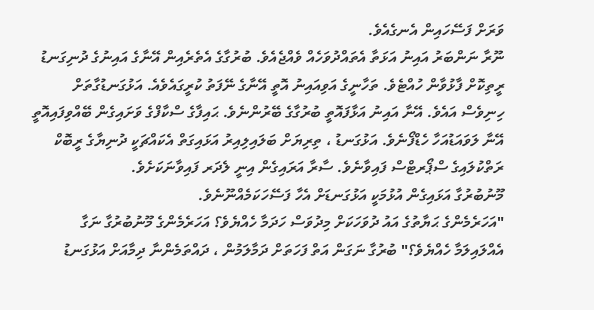ވަރަށް ފަސޭހައިން އެނގެއެވެ.
ނޫރާ ނަންބަރު އައިނު އަޅަތާ އެތައްދުވަހެއް ވެއްޖެއެވެ. ބުރުގާގެ އެތެރެއިން އޭނާގެ އައިނުގެ ދުނިގަނޑު ރީތިކޮށް ފާޅުވާން ހުއްޓެވެ. ތަހާނީގެ އަވިއައިނު އޮތީ އޭނާގެ ނޭފަތު ކުރީގައެވެއެ. އަޅުގަނޑުގާތަށް ހިނިވެސް އައެވެ. އޭނާ އައިނު އަޅާފައޮތީ ބުރުގާގެ ބޭރުންނެވެ. ޙައިފާގެ ސްކާފްގެ ވަށައިގެން ބޭއްވިފައިއޮތީ އޭނާ ލަވައަޑުއަހާ ހެޑްފޯނެވެ. އަޅުގަނޑު ، ތިރިޔަށް ބަލައިލިއިރު އަޅައިގަތް އެކައްޗަކީ ދުނިޔާގެ ރީބޮކް ރަތްކުލައިގެ ސްޕޯރޓްސް ފައިވާނެވެ. ސާރާ އަރައިގެން އިނީ ލެދަރ ފައިވާނަކަށެވެ.
މޫނުބުރުގާ އަޅައިގެން އުޅުމަކީ އަޅުގަނޑަށް އެހާ ފަސޭހަކަމެއްނޫނެވެ.
"އަހަރެމެންގެ ޙަޔާތުގެ އައު ދުވަހަކަށް މިދުވަސް ހަދަމާ ހެއްޔެވެ؟ އަހަރެމެންގެ މޫނުބުރުގާ ނަގާ އެއްލައިލަމާ ހެއްޔެވެ؟" ބުރުގާ ނަގަން އަތް ފަހަތަށް ދަމާލަމުން ، ދައްތަމެންނާ ދިމާއަށް އަޅުގަނޑު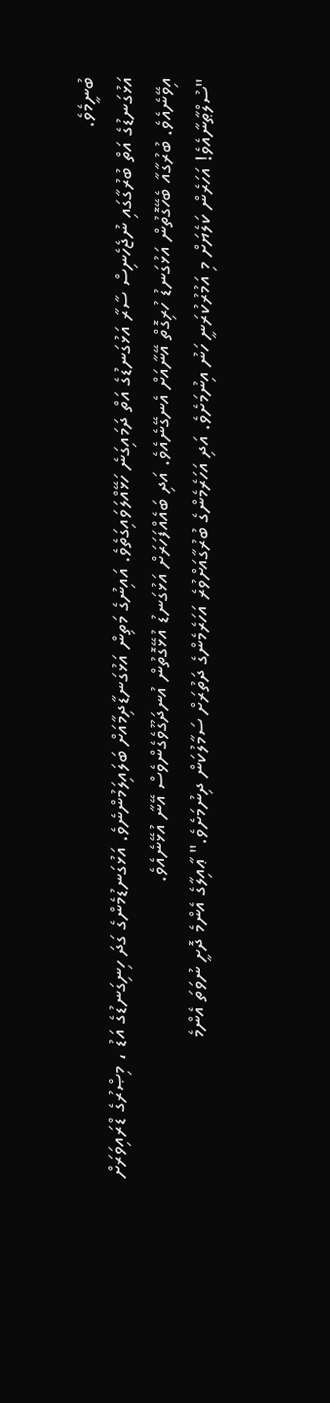ބުނީމެވެ.
އަޅުގަނޑުގެ އަތް ބުރުގާގައި ނުޖެހެނިސް ސާރާ އަޅުގަނޑުގެ އަތް ދަމައިގަނެ ހަޅޭއްލަވައިގަތެވެ. އައިނުގެ މަތިން އަޅުގަނޑާދިމާއަށް ބަލައިލަމުންނެވެ. އަޅުގަނޑުމެންގެ ގަދަ ހިނިގަނޑުގެ އަޑު ، މިޞްރުގެ ޑްރައިވަރަށް އިވޭނެއެވެ. ބުރުގާއާ ބެހޭގޮތުން އަޅުގަނޑު ހުރިގޮތް އޭނާއަށް އެނގޭނެއެވެ. އަދި ބައެއްފަހަރަށް އަޅުގަނޑު އުޅޭގޮތުން އުނދަގޫވެގެންވެސް އޭނާ އުޅޭނެއެވެ.
"ސުލްޠާނާއެވެ! އަހަރެން ކަލެޔަށް މި އަމުރުކުރަނީ ހަނު އިނުމަށެވެ. އަދި އަހަރެމެންގެ ބުރުގާއަށްވުރެ އަހަރެމެންގެ ދަތުރަށް ސަމާލުކަން ދިނުމަށެވެ." ޢާއިލާގެ އެންމެ ދޮށީ ނުވަތަ އެންމެ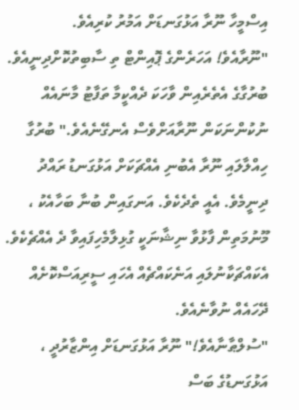އިސްމީހާ ނޫރާ އަޅުގަނޑަށް އަމުރު ކުރިއެވެ.
"ނޫރާއެވެ! އަހަރެންގެ ޕޮއިންޓް ތި ސާބިތުކޮށްދިނީއެވެ. ބުރުގާގެ އެތެރެއިން ވާހަކަ ދެއްކީމާ ތަފާޓު މާނައެއް ނުކުންނަކަން ނޫރާއަށްވެސް އެނގޭނެއެވެ." ބުރުގާ ހިއްލާލައި ނޫރާ އެބުނި އެއްޗަކަށް އަޅުގަނޑު ރައްދު ދިނީމެވެ. އެއީ ތެދެކެވެ. އަނގައިން ބުނާ ބަހާއެކު ، މޫނުމަތިން ފާޅުވާ ނިޝާނަކީ ގުޅިލާމެހިފައިވާ ދެ އެއްޗެކެވެ. އެކައްޗަކާނުލައި އަނެކައްޗެއް އެހައި ސީރިއަސްކޮށެއް ދޭހައެއް ނުވާނެއެވެ.
"ސުލްޠާނާއެވެ!" ނޫރާ އަޅުގަނޑަށް އިންޒާރުދީ ، އަޅުގަނޑުގެ ބަސް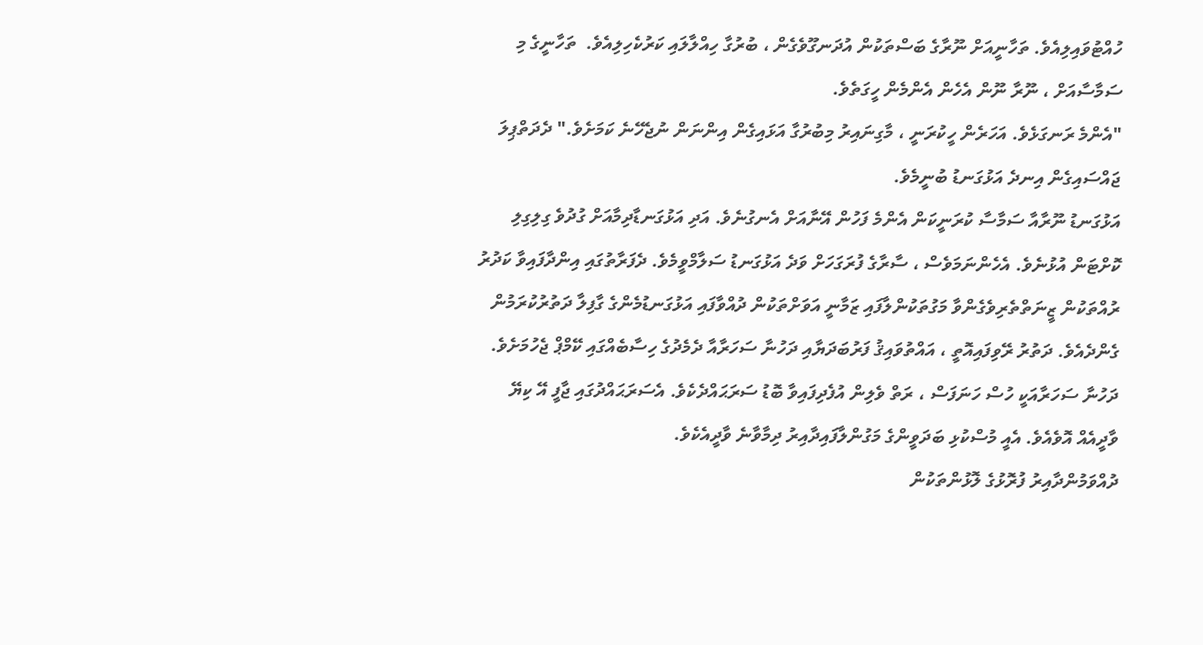ހުއްޓުވައިލިއެވެ. ތަހާނީއަށް ނޫރާގެ ބަސްތަކުން އުދަނގޫވެގެން ، ބުރުގާ ހިއްލާލައި ކަރުކެހިލިއެވެ.  ތަހާނީގެ މި ސަމާސާއަށް ، ނޫރާ ނޫން އެހެން އެންމެން ހީގަތެވެ.
"އެންމެ ރަނގަޅެވެ. އަހަރެން ހީކުރަނީ ، މާގިނައިރު މިބުރުގާ އަޅައިގެން އިންނަން ނުޖެހޭނެ ކަމަށެވެ." ދެދަތްޕިލަ ޖައްސައިގެން އިނދެ އަޅުގަނޑު ބުނީމެވެ.
އަޅުގަނޑު ނޫރާއާ ސަމާސާ ކުރަނީކަން އެންމެ ފަހުން އޭނާއަށް އެނގުނެވެ. އަދި އަޅުގަނޑާދިމާއަށް ގުދުވެ ގިލިގިލި ކޮށްޓަން އުޅުނެވެ. އެހެންނަމަވެސް ، ސާރާގެ ފުރަގަހަށް ވަދެ އަޅުގަނޑު ސަލާމްވީމެވެ. ދެފަރާތުގައި އިންދާފައިވާ ކަދުރު ރުއްތަކުން ޒީނަތްތެރިވެގެންވާ މަގުތަކުންލާފައި ޒަމާނީ އަވަށްތަކުން ދުއްވާފައި އަޅުގަނޑުމެންގެ ގާފިލާ ދަތުރުކުރަމުން ގެންދެއެވެ. ދަތުރު ރޭވިފައިއޮތީ ، އައްތުވައިޤު ފަރުބަދަޔާއި ދަހުނާ ސަހަރާއާ ދެމެދުގެ ހިސާބެއްގައި ކޭމްޕް ޖެހުމަށެވެ. ދަހުނާ ސަހަރާއަކީ ހުސް ހަނަފަސް ، ރަތް ވެލިން އުފެދިފައިވާ ބޮޑު ސަރަޙައްދެކެވެ. އެސަރަޙައްދުގައި ޖާފީ އޭ ކިޔޭ ވާދީއެއް އޮވެއެވެ. އެއީ މުސްކުޅި ބަދަވީންގެ މަގުންލާފައިދާއިރު ދިމާވާނެ ވާދީއެކެވެ.
ދުއްވަމުންދާއިރު ފުރޮޅުގެ ލޮޅުންތަކުން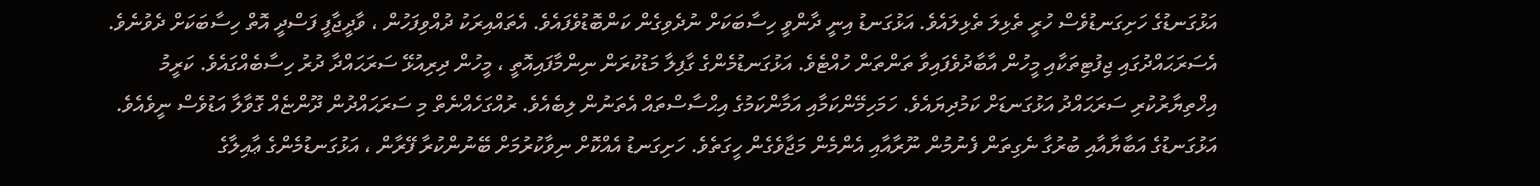އަޅުގަނޑުގެ ހަށިގަނޑުވެސް ހުރީ ތެޅިލަ ތެޅިލައެވެ. އަޅުގަނޑު އިނީ ދާންވީ ހިސާބަކަށް ނުދެވިގެން ކަންބޮޑުވެފައެވެ. އެތައްއިރަކު ދުއްވިފަހުން ، ވާދީޖާފީ ފަސްދީ އޮތް ހިސާބަކަށް ދެވުނެވެ. އެސަރަޙައްދުގައި ޖިފުޓިތަކާއި މީހުން އާބާދުވެފައިވާ ތަންތަން ހުއްޓެވެ. އަޅުގަނޑުމެންގެ ގާފިލާ މަޑުކުރަން ނިންމާފައިއޮތީ ، މީހުން ދިރިއުޅޭ ސަރަޙައްދާ ދުރު ހިސާބެއްގައެވެ. ކަރީމު އިޚްތިޔާރުކުރި ސަރަޙައްދު އަޅުގަނޑަށް ކަމުދިޔައެވެ. ހަމަހިމޭންކަމާއި އަމާންކަމުގެ އިޙްސާސްތައް އެތަނުން ލިބެއެވެ. ރުއްގަހެއްނެތް މި ސަރަޙައްދުން ދޫންޏެއް ގޮވާލާ އަޑުވެސް ނީވެއެވެ. އަޅުގަނޑުގެ އަބާޔާއާއި ބުރުގާ ނެގިތަން ފެނުމުން ނޫރާއާއި އެންމެން މަޖާވެގެން ހީގަތެވެ. ހަށިގަނޑު އެއްކޮށް ނިވާކުރުމަށް ބޭނުންކުރާ ފޭރާން ، އަޅުގަނޑުމެންގެ ޢާއިލާގެ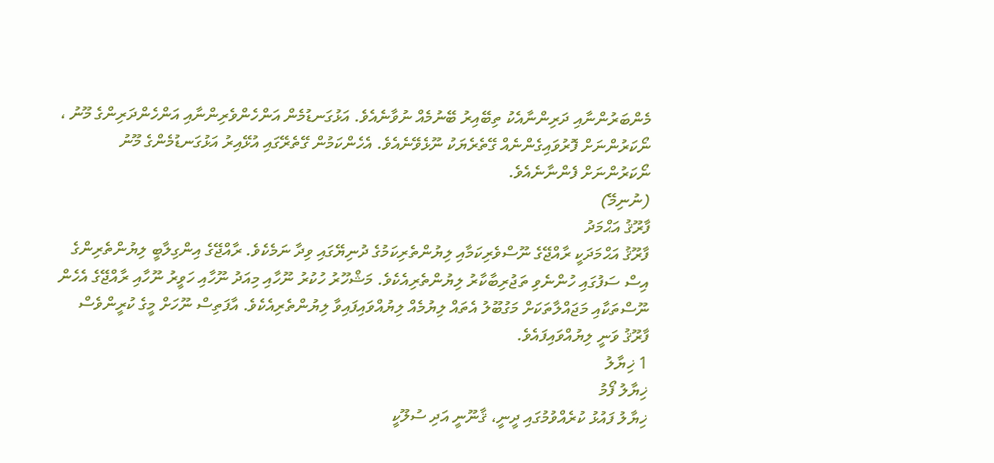މެންބަރުންނާއި ދަރިންނާއެކު ތިބޭއިރު ބޭނުމެއް ނުވާނެއެވެ. އަޅުގަނޑުމެން އަންހެންވެރިންނާއި އަންހެންދަރިންގެ މޫނު ، ނޯކަރުންނަށް ފޮރުވައިގެންނެއް ގޭތެރެޔަކު ނޫޅެވޭނެއެވެ. އެހެންކަމުން ގޭތެރޭގައި އުޅޭއިރު އަޅުގަނޑުމެންގެ މޫނު ނޯކަރުންނަށް ފެންނާނެއެވެ.
(ނުނިމޭ)
ފާރޫޤު އަޙްމަދު
ފާރޫޤު އަޙްމަދަކީ ރާއްޖޭގެ ނޫސްވެރިކަމާއި ލިޔުންތެރިކަމުގެ ދުނިޔޭގައި ވިދާ ނަމެކެވެ. ރާއްޖޭގެ އިންގިލާބީ ލިޔުންތެރިންގެ އިސް ސަފުގައި ހުންނެވި ތަޖުރިބާކާރު ލިޔުންތެރިއެކެވެ. މަޝްހޫރު ހުކުރު ނޫހާއި މިއަދު ނޫހާއި ހަވީރު ނޫހާއި ރާއްޖޭގެ އެހެން ނޫސްތަކާއި މަޖައްލާތަކަށް މަގުބޫލު އެތައް ލިޔުމެއް ލިޔުއްވައިފައިވާ ލިޔުންތެރިއެކެވެ. އާފަތިސް ނޫހަށް މީގެ ކުރީންވެސް ފާރޫޤު ވަނީ ލިޔުއްވައިފައެވެ.
1 ޚިޔާލު
ޚިޔާލު ފޯމު
ޚިޔާލު ފައުޅު ކުރެއްވުމުގައި ދީނީ، ޤާނޫނީ އަދި ސުލޫކީ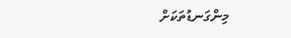މިންގަނޑުތަކަށް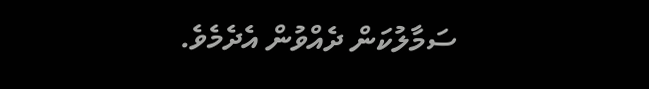ސަމާލުކަން ދެއްވުން އެދެމެވެ.